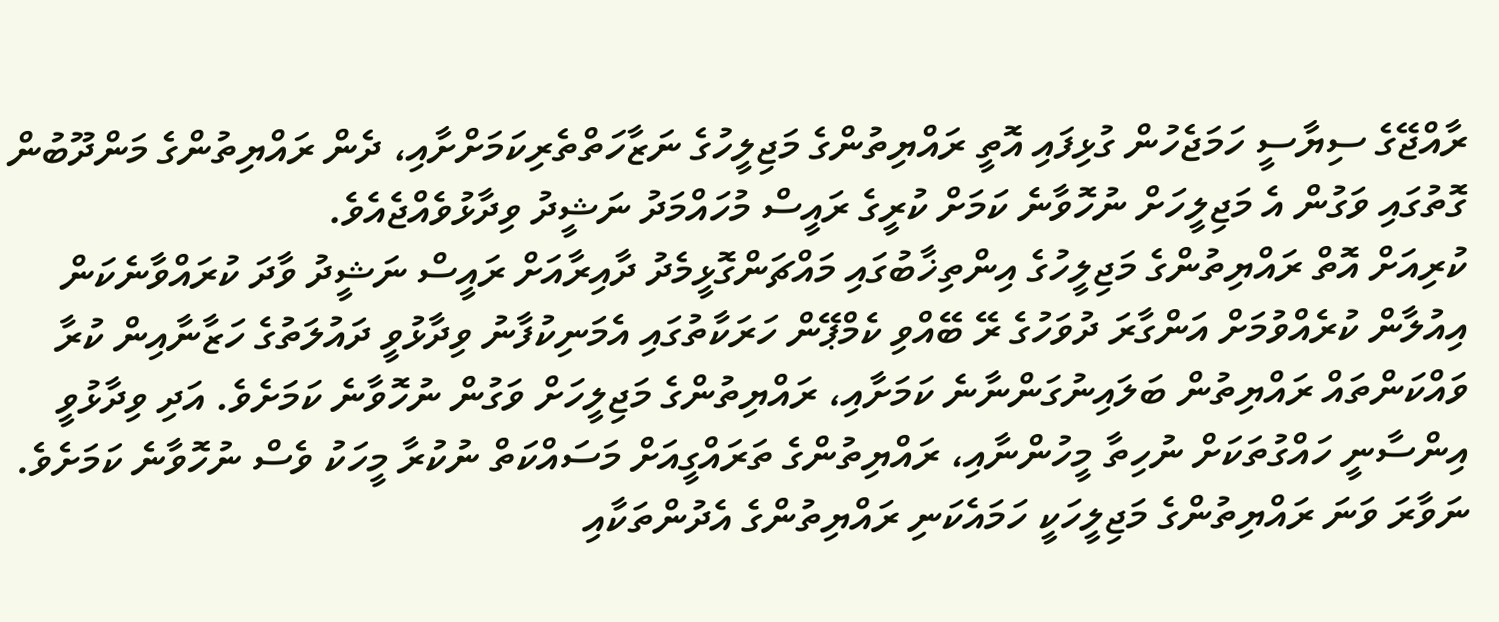ރާއްޖޭގެ ސިޔާސީ ހަމަޖެހުން ގުޅިފައި އޮތީ ރައްޔިތުންގެ މަޖިލީހުގެ ނަޒާހަތްތެރިކަމަށްށާއި، ދެން ރައްޔިތުންގެ މަންދޫބުން ގޮތުގައި ވަގުން އެ މަޖިލީހަށް ނުހޮވާނެ ކަމަށް ކުރީގެ ރައީސް މުހައްމަދު ނަޝީދު ވިދާޅުވެއްޖެއެވެ.
ކުރިއަށް އޮތް ރައްޔިތުންގެ މަޖިލީހުގެ އިންތިޚާބުގައި މައްޗަންގޮޅީމެދު ދާއިރާއަށް ރައީސް ނަޝީދު ވާދަ ކުރައްވާނެކަން އިއުލާން ކުރެއްވުމަށް އަންގާރަ ދުވަހުގެ ރޭ ބޭއްވި ކެމްޕޭން ހަރަކާތުގައި އެމަނިކުފާނު ވިދާޅުވީ ދައުލަތުގެ ހަޒާނާއިން ކުރާ ވައްކަންތައް ރައްޔިތުން ބަލައިނުގަންނާނެ ކަމަށާއި، ރައްޔިތުންގެ މަޖިލީހަށް ވަގުން ނުހޮވާނެ ކަމަށެވެ. އަދި ވިދާޅުވީ އިންސާނީ ހައްގުތަކަށް ނުހިތާ މީހުންނާއި، ރައްޔިތުންގެ ތަރައްގީއަށް މަސައްކަތް ނުކުރާ މީހަކު ވެސް ނުހޮވާނެ ކަމަށެވެ.
ނަވާރަ ވަނަ ރައްޔިތުންގެ މަޖިލީހަކީ ހަމައެކަނި ރައްޔިތުންގެ އެދުންތަކާއި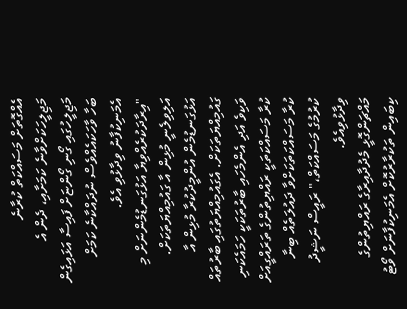އެއްގޮތަށް މަސައްކަތް ކުރާނެ މަޖިލީހަކަށްވާނެ ކަމަށާއި، ދެން އެ މަޖިލީހުގައި ގޯނި ގޯންޏަށް ފައިސާ އަޅައިގެން ބަހާ ވާހަކައެއްވެސް ނުދައްކާނެ ކަމަށް އެމަނިކުފާނު ވިދާޅުވި އެވެ.
"އިރާދަކުރެއްވިޔާ އަޅުގަނޑުމެންނަށް މި އަލިވިލެނީ މުޅިން އާ ގައުމިއްޔަތަކަށް. އަޅުގަނޑުމެން އުންމީދުކުރާ މުޅިން އާ ގައުމިއްޔަތަކަށް. އެގައުމިއްޔަތުގައި ބާރުތައް ވަކިވެ އަދި އެންމެހައި ބާރުތަކަކީ ހަމައެކަނި ކުރާ މަސައްކަތަކީ ރައްޔިތުންގެ ތަރައްގީއަށް ކުރާ މަސައްކަތަކަށްވާ ދައުލަތެއް ބިނާ ކުރުމުގެ މަސައްކަތް،" ރައީސް ނަޝީދު ވިދާޅުވިއެވެ.
މައްޗަންގޮޅީ މެދުދާއިރާގެ ރައްޔިތުންގެ ކިބައިން ތަކުރާރުކޮށް އެމަނިކުފާނަށް ވޯޓު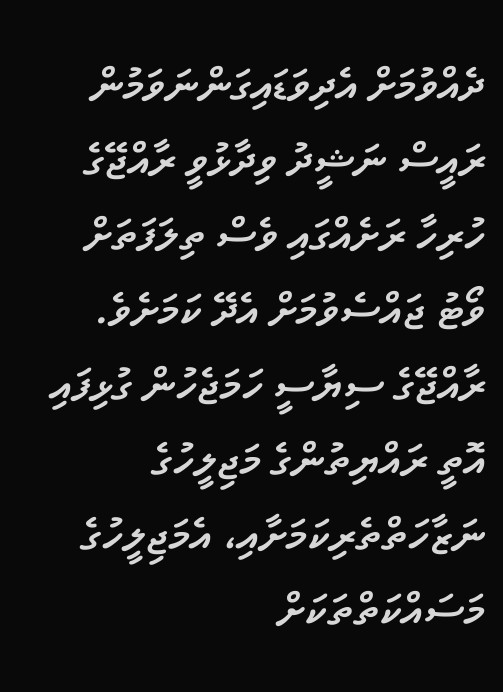ދެއްވުމަށް އެދިވަޑައިގަންނަވަމުން ރައީސް ނަޝީދު ވިދާޅުވީ ރާއްޖޭގެ ހުރިހާ ރަށެއްގައި ވެސް ތިލަފަތަށް ވޯޓު ޖައްސެވުމަށް އެދޭ ކަމަށެވެ. ރާއްޖޭގެ ސިޔާސީ ހަމަޖެހުން ގުޅިފައި އޮތީ ރައްޔިތުންގެ މަޖިލީހުގެ ނަޒާހަތްތެރިކަމަށާއި، އެމަޖިލީހުގެ މަސައްކަތްތަކަށް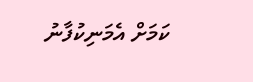ކަމަށް އެމަނިކުފާނު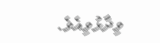ވިދާޅުވިއެވެ.